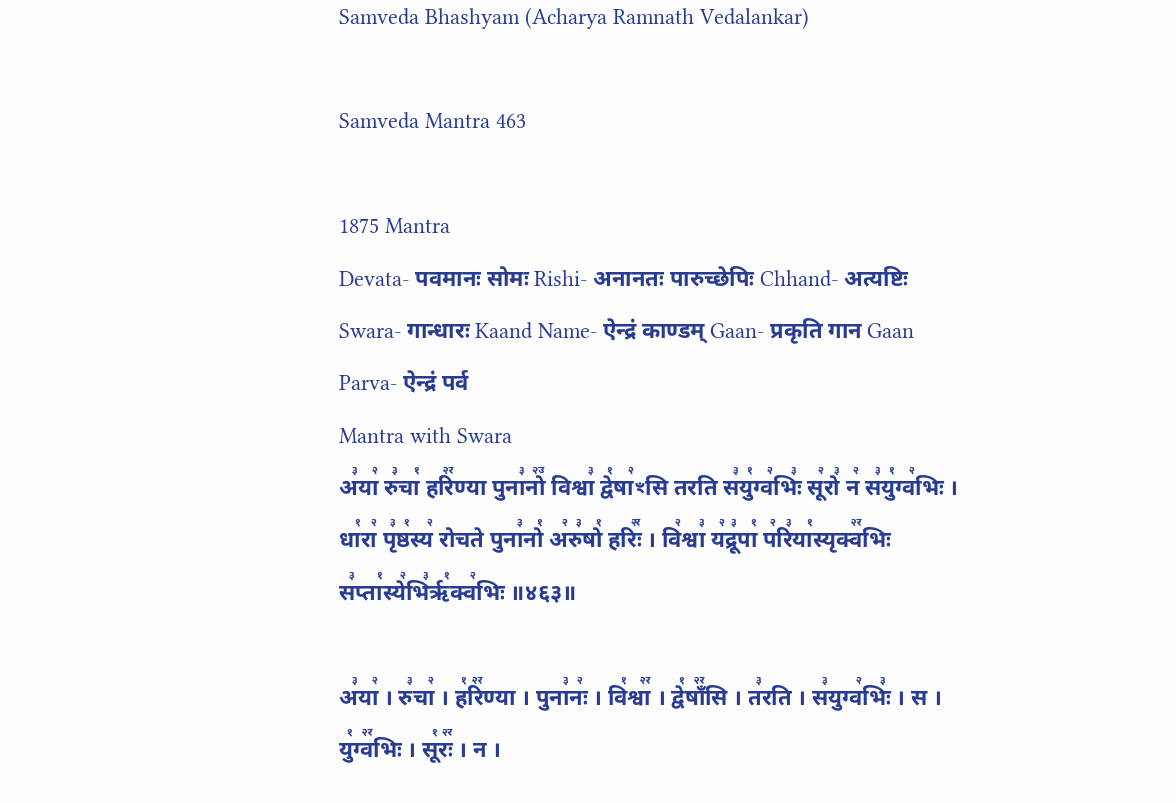Samveda Bhashyam (Acharya Ramnath Vedalankar)

Samveda Mantra 463

1875 Mantra
Devata- पवमानः सोमः Rishi- अनानतः पारुच्छेपिः Chhand- अत्यष्टिः Swara- गान्धारः Kaand Name- ऐन्द्रं काण्डम् Gaan- प्रकृति गान Gaan Parva- ऐन्द्रं पर्व
Mantra with Swara
अ꣣या꣢ रु꣣चा꣡ हरि꣢꣯ण्या पुना꣣नो꣢꣫ विश्वा꣣ द्वे꣡षा꣢ꣳसि तरति स꣣यु꣡ग्व꣢भिः꣣ सू꣢रो꣣ न꣢ स꣣यु꣡ग्व꣢भिः । धा꣡रा꣢ पृ꣣ष्ठ꣡स्य꣢ रोचते पुना꣣नो꣡ अ꣢रु꣣षो꣡ हरिः꣢꣯ । वि꣢श्वा꣣ य꣢द्रू꣣पा꣡ प꣢रि꣣या꣡स्यृक्व꣢꣯भिः स꣣प्ता꣡स्ये꣢भि꣣रृ꣡क्व꣢भिः ॥४६३॥

अ꣣या꣢ । रु꣣चा꣢ । ह꣡रि꣢꣯ण्या । पुना꣣नः꣢ । वि꣡श्वा꣢꣯ । द्वे꣡षाँ꣢꣯सि । त꣣रति । स꣣युग्व꣢भिः꣣ । स । यु꣡ग्व꣢꣯भिः । सू꣡रः꣢꣯ । न ।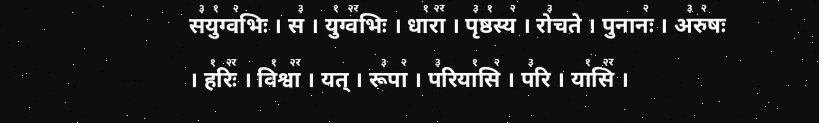स꣣यु꣡ग्व꣢भिः । स꣣ । यु꣡ग्व꣢꣯भिः । धा꣡रा꣢꣯ । पृ꣣ष्ठ꣡स्य꣢ । रो꣣चते । पुनानः꣢ । अ꣣रु꣢षः । ह꣡रिः꣢꣯ । वि꣡श्वा꣢꣯ । यत् । रू꣣पा꣢ । प꣣रिया꣡सि꣢ । प꣣रि । या꣡सि꣢꣯ ।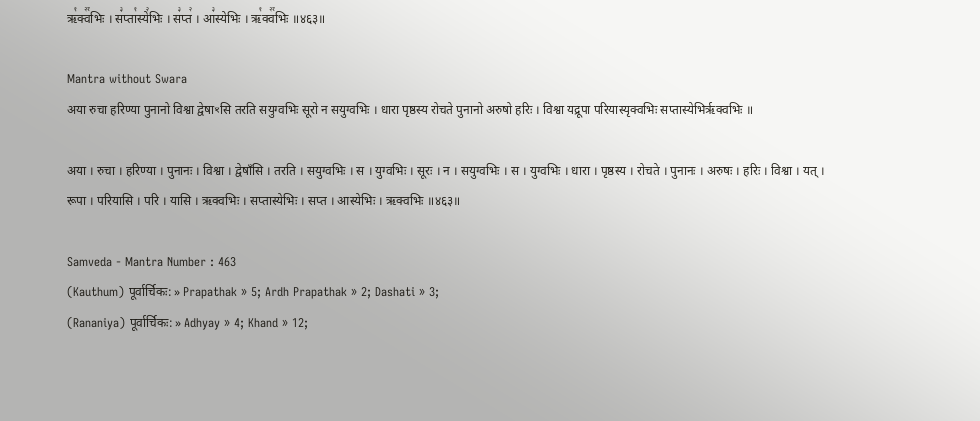ऋ꣡क्व꣢꣯भिः । स꣣प्ता꣡स्ये꣢भिः । स꣣प्त꣢ । आ꣣स्येभिः । ऋ꣡क्व꣢꣯भिः ॥४६३॥

Mantra without Swara
अया रुचा हरिण्या पुनानो विश्वा द्वेषाꣳसि तरति सयुग्वभिः सूरो न सयुग्वभिः । धारा पृष्ठस्य रोचते पुनानो अरुषो हरिः । विश्वा यद्रूपा परियास्यृक्वभिः सप्तास्येभिरृक्वभिः ॥

अया । रुचा । हरिण्या । पुनानः । विश्वा । द्वेषाँसि । तरति । सयुग्वभिः । स । युग्वभिः । सूरः । न । सयुग्वभिः । स । युग्वभिः । धारा । पृष्ठस्य । रोचते । पुनानः । अरुषः । हरिः । विश्वा । यत् । रूपा । परियासि । परि । यासि । ऋक्वभिः । सप्तास्येभिः । सप्त । आस्येभिः । ऋक्वभिः ॥४६३॥

Samveda - Mantra Number : 463
(Kauthum) पूर्वार्चिकः: » Prapathak » 5; Ardh Prapathak » 2; Dashati » 3;
(Rananiya) पूर्वार्चिकः: » Adhyay » 4; Khand » 12;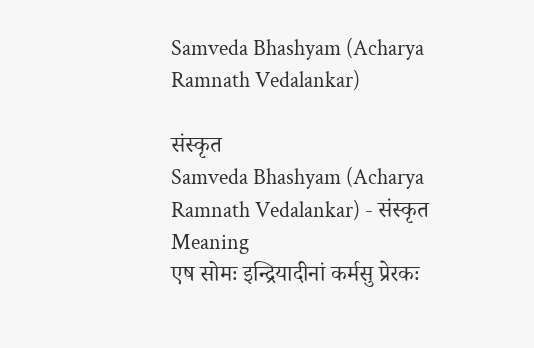Samveda Bhashyam (Acharya Ramnath Vedalankar)

संस्कृत
Samveda Bhashyam (Acharya Ramnath Vedalankar) - संस्कृत
Meaning
एष सोमः इन्द्रियादीनां कर्मसु प्रेरकः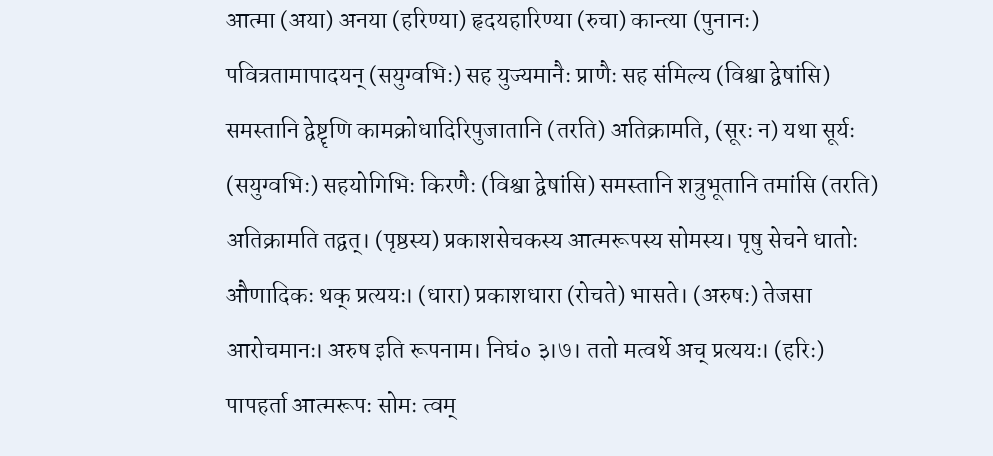आत्मा (अया) अनया (हरिण्या) हृदयहारिण्या (रुचा) कान्त्या (पुनानः) पवित्रतामापादयन् (सयुग्वभिः) सह युज्यमानैः प्राणैः सह संमिल्य (विश्वा द्वेषांसि) समस्तानि द्वेष्टॄणि कामक्रोधादिरिपुजातानि (तरति) अतिक्रामति, (सूरः न) यथा सूर्यः (सयुग्वभिः) सहयोगिभिः किरणैः (विश्वा द्वेषांसि) समस्तानि शत्रुभूतानि तमांसि (तरति) अतिक्रामति तद्वत्। (पृष्ठस्य) प्रकाशसेचकस्य आत्मरूपस्य सोमस्य। पृषु सेचने धातोः औणादिकः थक् प्रत्ययः। (धारा) प्रकाशधारा (रोचते) भासते। (अरुषः) तेजसा आरोचमानः। अरुष इति रूपनाम। निघं० ३।७। ततो मत्वर्थे अच् प्रत्ययः। (हरिः) पापहर्ता आत्मरूपः सोमः त्वम्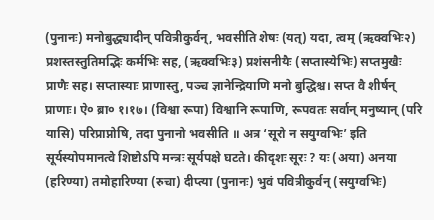(पुनानः) मनोबुद्ध्यादीन् पवित्रीकुर्वन्, भवसीति शेषः (यत्) यदा, त्वम् (ऋक्वभिः२) प्रशस्तस्तुतिमद्भिः कर्मभिः सह, (ऋक्वभिः३) प्रशंसनीयैः (सप्तास्येभिः) सप्तमुखैः प्राणैः सह। सप्तास्याः प्राणास्तु, पञ्च ज्ञानेन्द्रियाणि मनो बुद्धिश्च। सप्त वै शीर्षन् प्राणाः। ऐ० ब्रा० १।१७। (विश्वा रूपा) विश्वानि रूपाणि, रूपवतः सर्वान् मनुष्यान् (परि यासि) परिप्राप्नोषि, तदा पुनानो भवसीति ॥ अत्र ‘सूरो न सयुग्वभिः’ इति सूर्यस्योपमानत्वे शिष्टोऽपि मन्त्रः सूर्यपक्षे घटते। कीदृशः सूरः ? यः (अया) अनया (हरिण्या) तमोहारिण्या (रुचा) दीप्त्या (पुनानः) भुवं पवित्रीकुर्वन् (सयुग्वभिः)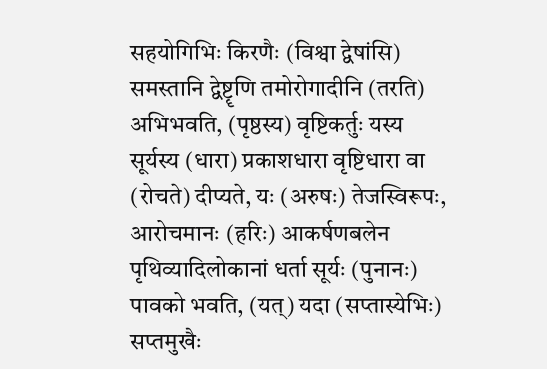सहयोगिभिः किरणैः (विश्वा द्वेषांसि) समस्तानि द्वेष्टॄणि तमोरोगादीनि (तरति) अभिभवति, (पृष्ठस्य) वृष्टिकर्तुः यस्य सूर्यस्य (धारा) प्रकाशधारा वृष्टिधारा वा (रोचते) दीप्यते, यः (अरुषः) तेजस्विरूपः, आरोचमानः (हरिः) आकर्षणबलेन पृथिव्यादिलोकानां धर्ता सूर्यः (पुनानः) पावको भवति, (यत्) यदा (सप्तास्येभिः) सप्तमुखैः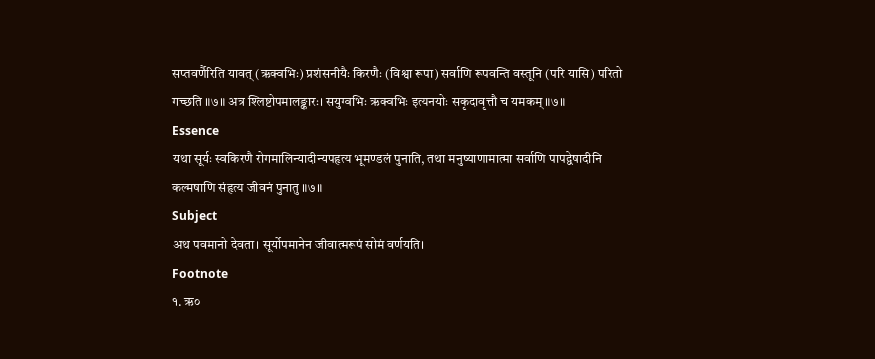सप्तवर्णैरिति यावत् (ऋक्वभिः) प्रशंसनीयैः किरणैः (विश्वा रूपा) सर्वाणि रूपवन्ति वस्तूनि (परि यासि) परितो गच्छति ॥७॥ अत्र श्लिष्टोपमालङ्कारः। सयुग्वभिः ऋक्वभिः इत्यनयोः सकृदावृत्तौ च यमकम् ॥७॥
Essence
यथा सूर्यः स्वकिरणै रोगमालिन्यादीन्यपहृत्य भूमण्डलं पुनाति, तथा मनुष्याणामात्मा सर्वाणि पापद्वेषादीनि कल्मषाणि संहृत्य जीवनं पुनातु ॥७॥
Subject
अथ पवमानो देवता। सूर्योपमानेन जीवात्मरूपं सोमं वर्णयति।
Footnote
१. ऋ०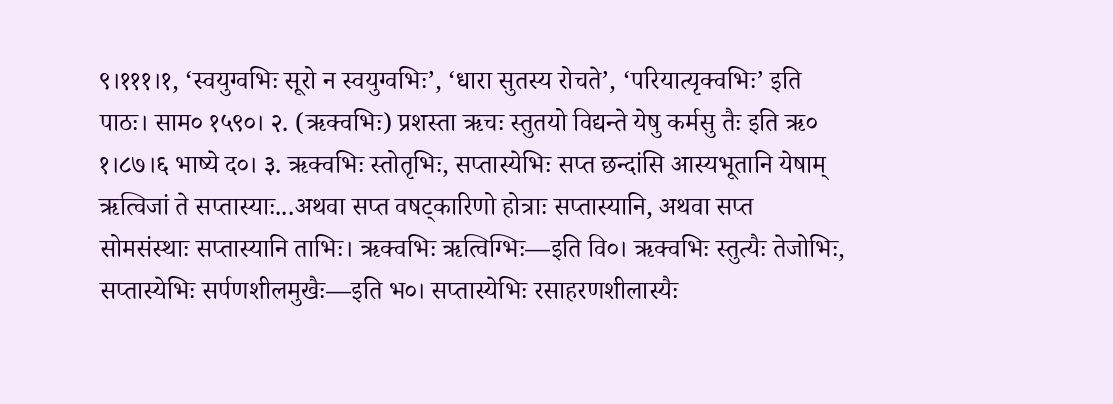९।१११।१, ‘स्वयुग्वभिः सूरो न स्वयुग्वभिः’, ‘धारा सुतस्य रोचते’, ‘परियात्यृक्वभिः’ इति पाठः। साम० १५९०। २. (ऋक्वभिः) प्रशस्ता ऋचः स्तुतयो विद्यन्ते येषु कर्मसु तैः इति ऋ० १।८७।६ भाष्ये द०। ३. ऋक्वभिः स्तोतृभिः, सप्तास्येभिः सप्त छन्दांसि आस्यभूतानि येषाम् ऋत्विजां ते सप्तास्याः...अथवा सप्त वषट्कारिणो होत्राः सप्तास्यानि, अथवा सप्त सोमसंस्थाः सप्तास्यानि ताभिः। ऋक्वभिः ऋत्विग्भिः—इति वि०। ऋक्वभिः स्तुत्यैः तेजोभिः, सप्तास्येभिः सर्पणशीलमुखैः—इति भ०। सप्तास्येभिः रसाहरणशीलास्यैः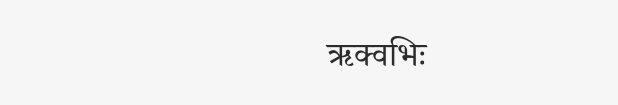ऋक्वभिः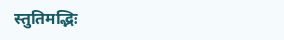स्तुतिमद्भिः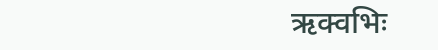ऋक्वभिः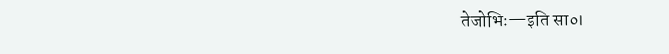तेजोभिः—इति सा०।